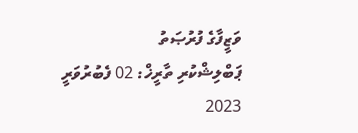ވަޒީފާގެ ފުރުޞަތު
ޕަބްލިޝްކުރި ތާރީޚް: 02 ފެބުރުވަރީ 2023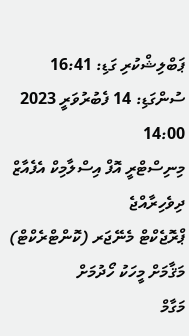ޕަބްލިޝްކުރި ގަޑި: 16:41
ސުންގަޑި: 14 ފެބުރުވަރީ 2023 14:00
މިނިސްޓްރީ އޮފް އިސްލާމިކް އެފެއާޒް
ދިވެހިރާއްޖެ
ޕްރޮޖެކްޓް މެނޭޖަރ (ކޮންޓްރެކްޓް) މަޤާމަށް މީހަކު ހޯދުމަށް
މަގާމް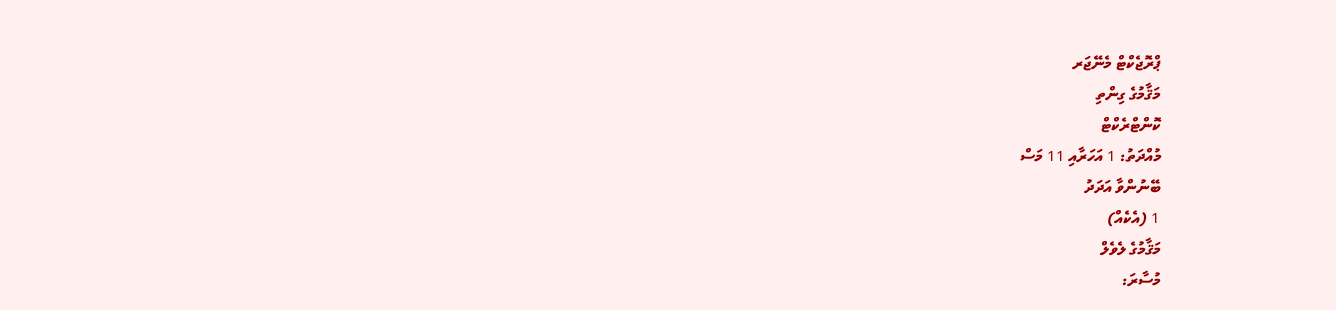ޕްރޮޖެކްޓް މެނޭޖަރ
މަޤާމުގެ ގިންތި
ކޮންޓްރެކްޓް
މުއްދަތު: 1 އަހަރާއި 11 މަސް
ބޭނުންވާ އަދަދު
1 (އެކެއް)
މަޤާމުގެ ލެވެލް
މުސާރަ: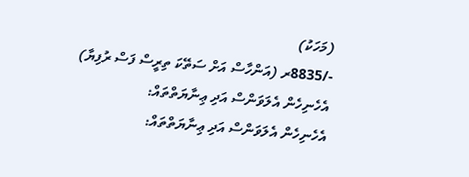(މަހަކު)
-/8835ރ (އަންހާސް އަށް ސަތޭކަ ތިރީސް ފަސް ރުފިޔާ)
އެހެނިހެން އެލަވަންސް އަދި ޢިނާޔަތްތައް:
އެހެނިހެން އެލަވަންސް އަދި ޢިނާޔަތްތައް: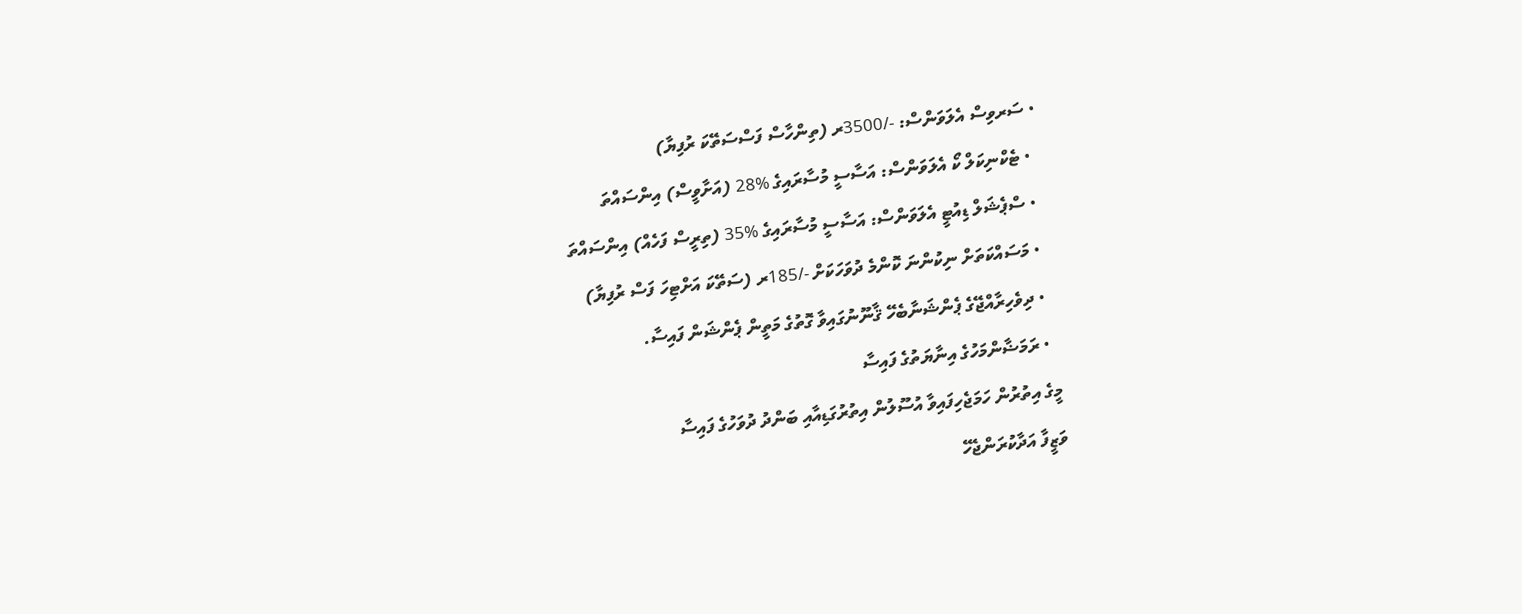• ސަރވިސް އެލަވަންސް: -/3500ރ (ތިންހާސް ފަސްސަތޭކަ ރުފިޔާ)
  • ޓެކްނިކަލް ކޯ އެލަވަންސް: އަސާސީ މުސާރައިގެ %28 (އަށާވީސް) އިންސައްތަ
  • ސްޕެޝަލް ޑިއުޓީ އެލަވަންސް: އަސާސީ މުސާރައިގެ %35 (ތިރީސް ފަހެއް) އިންސައްތަ
  • މަސައްކަތަށް ނިކުންނަ ކޮންމެ ދުވަހަކަށް -/185ރ (ސަތޭކަ އަށްޓިހަ ފަސް ރުފިޔާ)
  • ދިވެހިރާއްޖޭގެ ޕެންޝަނާބެހޭ ޤާނޫނުގައިވާ ގޮތުގެ މަތީން ޕެންޝަން ފައިސާ.
  • ރަމަޟާންމަހުގެ އިނާޔަތުގެ ފައިސާ
މީގެ އިތުރުން ހަމަޖެހިފައިވާ އުސޫލުން އިތުރުގަޑިއާއި ބަންދު ދުވަހުގެ ފައިސާ
ވަޒީފާ އަދާކުރަންޖެހޭ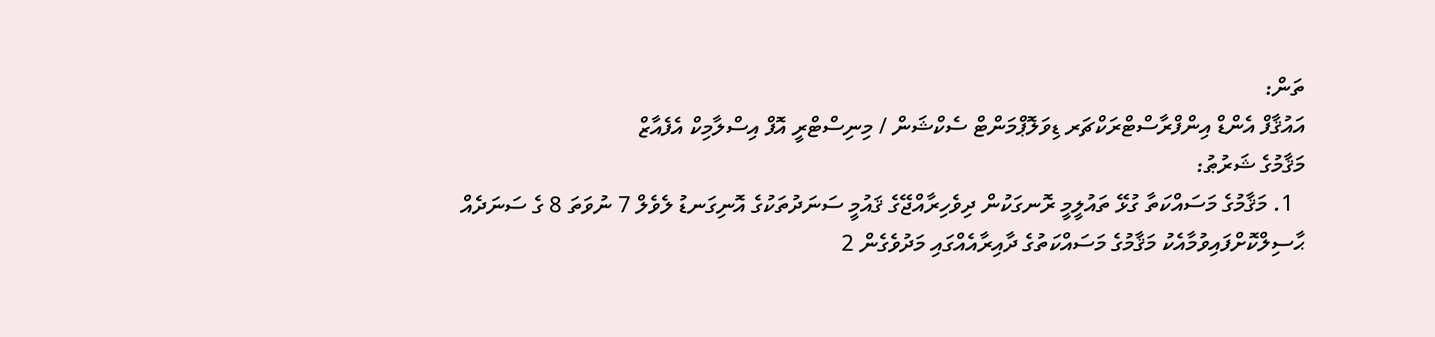ތަން:
އައުޤާފް އެންޑް އިންފްރާސްޓްރަކްޗަރ ޑިވަލޮޕްމަންޓް ސެކްޝަން / މިނިސްޓްރީ އޮފް އިސްލާމިކް އެފެއާޒް
މަޤާމުގެ ޝަރުޠު:
  1. މަޤާމުގެ މަސައްކަތާ ގުޅޭ ތައުލީމީ ރޮނގަކުން ދިވެހިރާއްޖޭގެ ޤައުމީ ސަނަދުތަކުގެ އޮނިގަނޑު ލެވެލް 7 ނުވަތަ 8 ގެ ސަނަދެއް ޙާސިލްކޮށްފައިވުމާއެކު މަޤާމުގެ މަސައްކަތުގެ ދާއިރާއެއްގައި މަދުވެގެން 2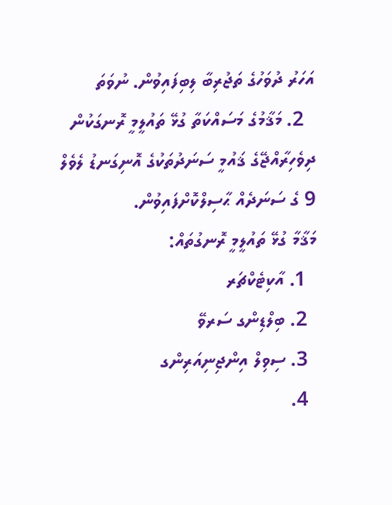އަހަރު ދުވަހުގެ ތަޖުރިބާ ލިބިފައިވުން. ނުވަތަ
  2. މަޤާމުގެ މަސައްކަތާ ގުޅޭ ތައުލީމީ ރޮނގަކުން ދިވެހިރާއްޖޭގެ ޤައުމީ ސަނަދުތަކުގެ އޮނިގަނޑު ލެވެލް 9 ގެ ސަނަދެއް ޙާސިލްކޮށްފައިވުން.
މަޤާމާ ގުޅޭ ތައުލީމީ ރޮނގުތައް:
  1. އާކިޓެކްޗަރ
  2. ބިލްޑިންގ ސަރވޭ
  3. ސިވިލް އިންޖިނިއަރިންގ
  4.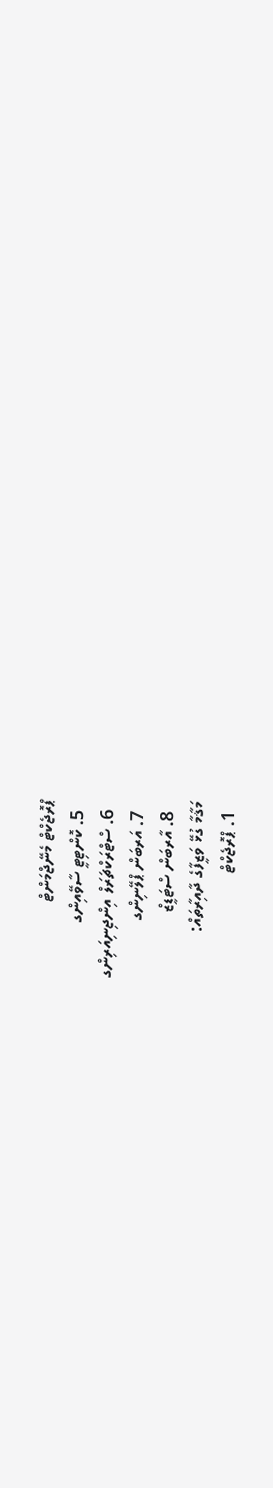ޕްރޮޖެކްޓް މެނޭޖްމަންޓް
  5. ކޮންޓިޓީ ސާވޭއިންގ
  6. ސްޓްރަކްޗަރަލް އިންޖިނިއަރިންގ
  7. އަރބަން ޕްލޭނިންގ
  8. އާރބަން ސްޓަޑީޒް
މަޤާމާ ގުޅޭ ވަޒީފާގެ ދާއިރާތައް:
  1. ޕްރޮޖެކްޓް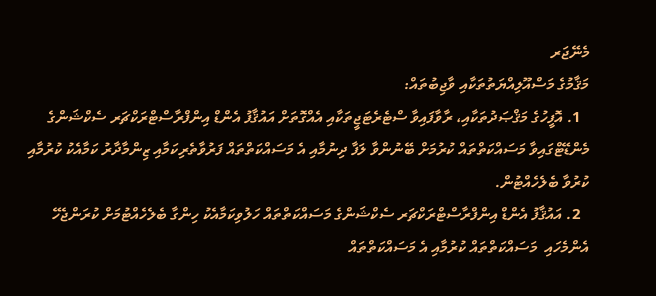މެނޭޖަރ
މަޤާމުގެ މަސްއޫލިއްޔަތުތަކާއި ވާޖިބުތައް:
  1. އޮފީހުގެ މަޤްޞަދުތަކާއި، ރާވާފައިވާ ސްޓެރެޓަޖީތަކާއި އެއްގޮތަށް އައުޤާފު އެންޑް އިންފްރާސްޓްރަކްޗަރ ސެކްޝަންގެ މެންޑޭޓްގައިވާ މަސައްކަތްތައް ކުރުމަށް ބޭނުންވާ ލަފާ ދިނުމާއި އެ މަސައްކަތްތައް ފަރުވާތެރިކަމާއި ޒިންމާދާރު ކަމާއެކު ކުރުމާއި ކުރުވާ ބެލެހެއްޓުން.
  2. އައުޤާފު އެންޑް އިންފްރާސްޓްރަކްޗަރ ސެކްޝަންގެ މަސައްކަތްތައް ހަލުވިކަމާއެކު ހިންގާ ބެލެހެއްޓުމަށް ކުރަންޖެހޭ އެންމެހައި  މަސައްކަތްތައް ކުރުމާއި އެ މަސައްކަތްތައް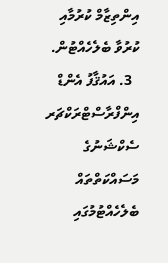އިންތިޒާމް ކުރުމާއި ކުރުވާ ބެލެހެއްޓުން.
  3. އައުޤާފު އެންޑް އިންފްރާސްޓްރަކްޗަރ ސެކްޝަނުގެ މަސައްކަތްތައް ބެލެހެއްޓުމުގައި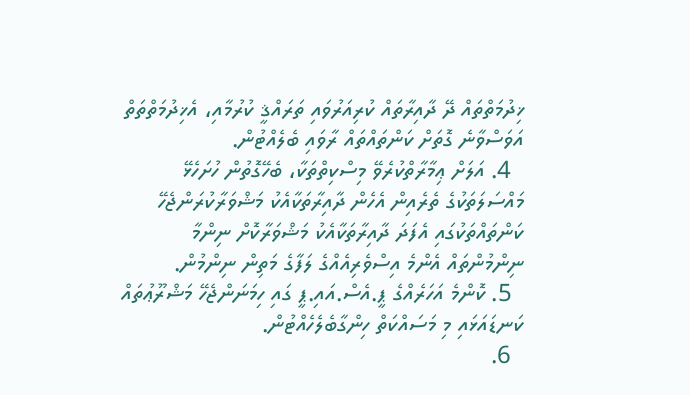ޚިދުމަތްތައް ދޭ ދާއިރާތައް ކުރިއަރުވައި ތަރައްޤީ ކުރުމާއި، އެޚިދުމަތްތަތް އަވަސްވާނެ ގޮތަށް ކަންތައްތައް ރާވައި ބެލެއްޓުން.
  4. އަލަށް ޢިމާރާތްކުރެވޭ މިސްކިތްތަކާ، ބެހޭގޮތުން ހުށަހެޅޭ މައްސަލަތަކުގެ ތެރެއިން އެހެން ދާއިރާތަކާއެކު މަޝްވަރާކުރަންޖެހޭ ކަންތައްތަކުގައި އެފަދަ ދާއިރާތަކާއެކު މަޝްވަރާކޮށް ނިންމާ ނިންމުންތައް އެންމެ އިސްވެރިއެއްގެ ލަފާގެ މަތިން ނިންމުން.
  5. ކޮންމެ އަހަރެއްގެ ޕީ.އެސް.އައި.ޕީ ގައި ހިމަނަންޖެހޭ މަޝްރޫޢުތައް ކަނޑައަޅައި މި މަސައްކަތް ހިންގާބެލެހެއްޓުން.
  6.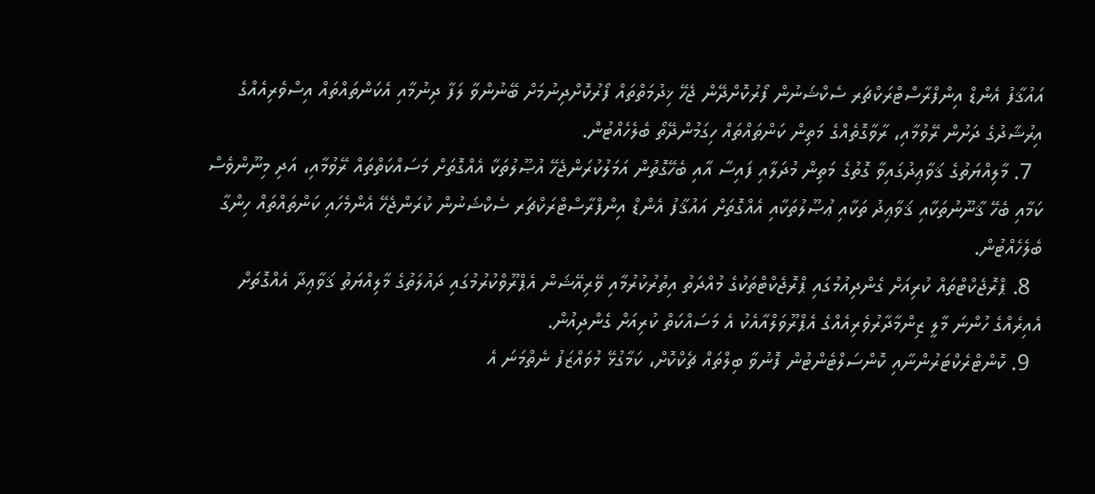އައުޤާފު އެންޑް އިންފްރާސްޓްރަކްޗަރ ސެކްޝަނުން ފޯރުކޮށްދޭން ޖެހޭ ޚިދުމަތްތައް ފޯރުކޮށްދިނުމަށް ބޭނުންވާ ލަފާ ދިނުމާއި އެކަންތައްތައް އިސްވެރިއެއްގެ އިރުޝާދުގެ ދަށުން ރޭވުމާއި، ރާވާގޮތެއްގެ މަތިން ކަންތައްތައް ހިގަމުންދޭތޯ ބެލެހެއްޓުން.
  7. މާލިއްޔަތުގެ ޤަވާޢިދުގައިވާ ގޮތުގެ މަތިން މުދަލާއި ފައިސާ އާއި ބެހޭގޮތުން އަމަލުކުރަންޖެހޭ އުޞޫލުތަކާ އެއްގޮތަށް މަސައްކަތްތައް ރޭވުމާއި، އަދި މިނޫންވެސް ކަމާއި ބެހޭ ޤާނޫނުތަކާއި ޤަވާޢިދު ތަކާއި ޢުޞޫލުތަކާއި އެއްގޮތަށް އައުޤާފު އެންޑް އިންފްރާސްޓްރަކްޗަރ ސެކްޝަނުން ކުރަންޖެހޭ އެންމެހައި ކަންތައްތައް ހިންގާ ބެލެހެއްޓުން.
  8. ޕްރޮޖެކްޓްތައް ކުރިއަށް ގެންދިއުމުގައި ޕްރޮޖެކްޓްތަކުގެ މުއްދަތު އިތުރުކުރުމާއި ވޭރިއޭޝަން އެޕްރޫވްކުރުމުގައި ދައުލަތުގެ މާލިއްޔަތު ޤަވާޢިދާ އެއްގޮތަށް އެއިރެއްގެ ހުންނަ މާލީ ޒިންމާދާރުވެރިއެއްގެ އެޕްރޫވަލްއާއެކު އެ މަސައްކަތް ކުރިއަށް ގެންދިއުން.
  9. ކޮންޓްރެކްޓަރުންނާއި ކޮންސަލްޓެންޓުން ފޮނުވާ ބިލްތައް ޗެކްކޮށް، ކަމާގުޅޭ މުވައްޒަފު ނެތްމަނަ އެ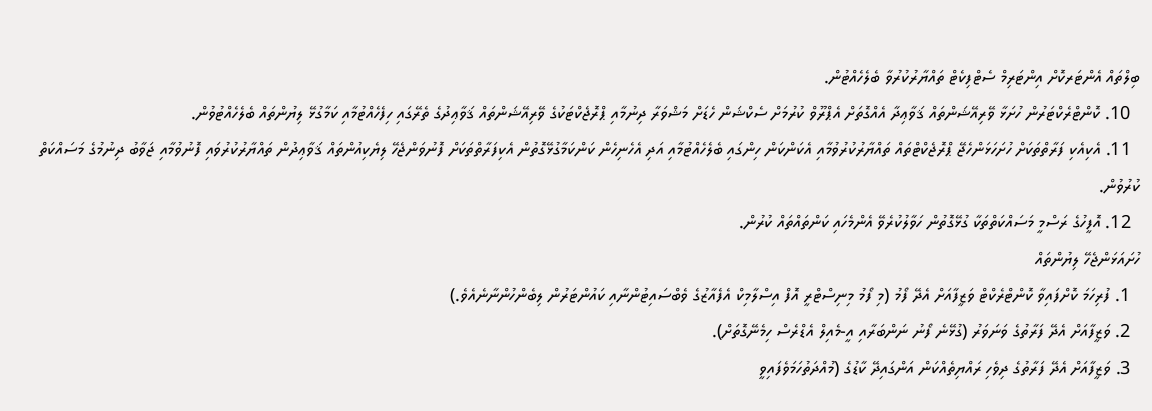ބިލްތައް އެންޓަރކޮށް އިންޓަރިމް ސެޓްފިކެޓް ތައްޔާރުކުރުވާ ބެލެހެއްޓުން.
  10. ކޮންޓްރެކްޓަރުން ހުށަޅާ ވޭރިއޭޝަންތައް ޤަވާޢިދާ އެއްގޮތަށް އެޕްރޫވް ކުރުމަށް ސެކްޝަން ހެޑަށް މަޝްވަރާ ދިނުމާއި ޕްރޮޖެކްޓަކުގެ ވޭރިއޭޝަންތައް ޤަވާޢިދުގެ ތެރޭގައި ހިފެހެއްޓުމާއި ކަމާގުޅޭ ލިޔުންތައް ބެލެހެއްޓުވުން.
  11. އެކިއެކި ފަރާތްތަކަށް ހުށަހަޅަންހެޖޭ ޕްރޮޖެކްޓްތައް ތައްޔާރުކުރުވުމާއި އެކަންކަން ހިންގައި ބެލެހެއްޓުމާއި އަދި އެހެނިހެން ކަންކަމާގުޅޭގޮތުން އެކިފަރާތްތަކަށް ފޮނުވަންޖެހޭ ލިޔެކިއުންތައް ޤަވާޢިދުން ތައްޔާރުކުރުވައި ފޮނުވުމާއި ޖަވާބު ދިނުމުގެ މަސައްކަތް ކުރުވުން.
  12. އޮފީހުގެ ރަސްމީ މަސައްކަތްތަކާ ގުޅޭގޮތުން ހަވާލުކުރެވޭ އެންމެހައި ކަންތައްތައް ކުރުން.
ހުށައަޅަންޖެހޭ ލިޔުންތައް
  1. ފުރިހަމަ ކޮށްފައިވާ ކޮންޓްރެކްޓް ވަޒީފާއަށް އެދޭ ފޯމު (މި ފޯމު މިނިސްޓްރީ އޮފް އިސްލާމިކް އެފެއާޒުގެ ވެބްސައިޓުންނާއި ކައުންޓަރުން ލިބެންހުންނާނެއެވެ.)
  2. ވަޒީފާއަށް އެދޭ ފަރާތުގެ ވަނަވަރު (ގުޅޭނެ ފޯނު ނަންބަރާއި އީ-މެއިލް އެޑްރެސް ހިމެނޭގޮތަށް).
  3. ވަޒީފާއަށް އެދޭ ފަރާތުގެ ދިވެހި ރައްޔިތެއްކަން އަންގައިދޭ ކާޑުގެ (މުއްދަތުހަމަވެފައިވީ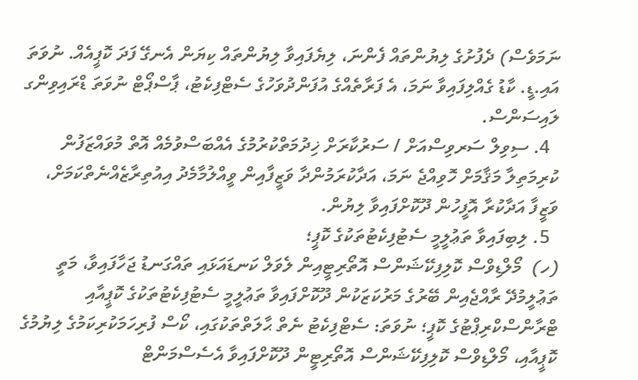ނަމަވެސް) ދެފުށުގެ ލިޔުންތައް ފެންނަ، ލިޔެފައިވާ ލިޔުންތައް ކިޔަން އެނގޭ ފަދަ ކޮޕީއެއް. ނުވަތަ އައި.ޑީ. ކާޑު ގެއްލިފައިވާ ނަމަ، އެ ފަރާތެއްގެ އުފަންދުވަހުގެ ސެޓްފިކެޓު، ޕާސްޕޯޓް ނުވަތަ ޑްރައިވިންގ ލައިސަންސް.
  4. ސިވިލް ސަރވިސްއަށް / ސަރުކާރަށް ޚިދުމަތްކުރުމުގެ އެއްބަސްވުމެއް އޮތް މުވައްޒަފުން ކުރިމަތިލާ މަޤާމަށް ހޮވިއްޖެ ނަމަ، އަދާކުރަމުންދާ ވަޒީފާއިން ވީއްލުމާމެދު އިއުތިރާޒެއްނެތްކަމަށް، ވަޒީފާ އަދާކުރާ އޮފީހުން ދޫކޮށްފައިވާ ލިޔުން.
  5. ލިބިފައިވާ ތަޢުލީމީ ސެޓުފިކެޓުތަކުގެ ކޮޕީ؛
(ހ)  މޯލްޑިވްސް ކޮލިފިކޭޝަންސް އޮތޯރިޓީއިން ލެވަލް ކަނޑައަޅައި ތައްގަނޑު ޖަހާފައިވާ، މަތީ ތަޢުލީމުދޭ ރާއްޖެއިން ބޭރުގެ މަރުކަޒަކުން ދޫކޮށްފައިވާ ތަޢުލީމީ ސެޓުފިކެޓުތަކުގެ ކޮޕީއާއި ޓްރާންސްކްރިޕްޓުގެ ކޮޕީ؛ ނުވަތަ: ސެޓްފިކެޓު ނެތް ޙާލަތްތަކުގައި، ކޯސް ފުރިހަމަކުރިކަމުގެ ލިޔުމުގެ ކޮޕީއާއި، މޯލްޑިވްސް ކޮލިފިކޭޝަންސް އޮތޯރިޓީން ދޫކޮށްފައިވާ އެސެސްމަންޓް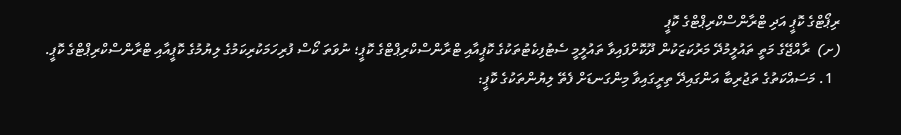ރިޕޯޓްގެ ކޮޕީ އަދި ޓްރާންސްކްރިޕްޓްގެ ކޮޕީ
(ށ)  ރާއްޖޭގެ މަތީ ތައުލީމުދޭ މަރުކަޒަކުން ދޫކޮށްފައިވާ ތައުލީމީ ސެޓުފިކެޓުތަކުގެ ކޮޕީއާއި ޓްރާންސްކްރިޕްޓްގެ ކޮޕީ؛ ނުވަތަ ކޯސް ފުރިހަމަކުރިކަމުގެ ލިޔުމުގެ ކޮޕީއާއި ޓްރާންސްކްރިޕްޓްގެ ކޮޕީ.
  1. މަސައްކަތުގެ ތަޖުރިބާ އަންގައިދޭ ތިރީގައިވާ މިންގަނޑަށް ފެތޭ ލިޔުންތަކުގެ ކޮޕީ: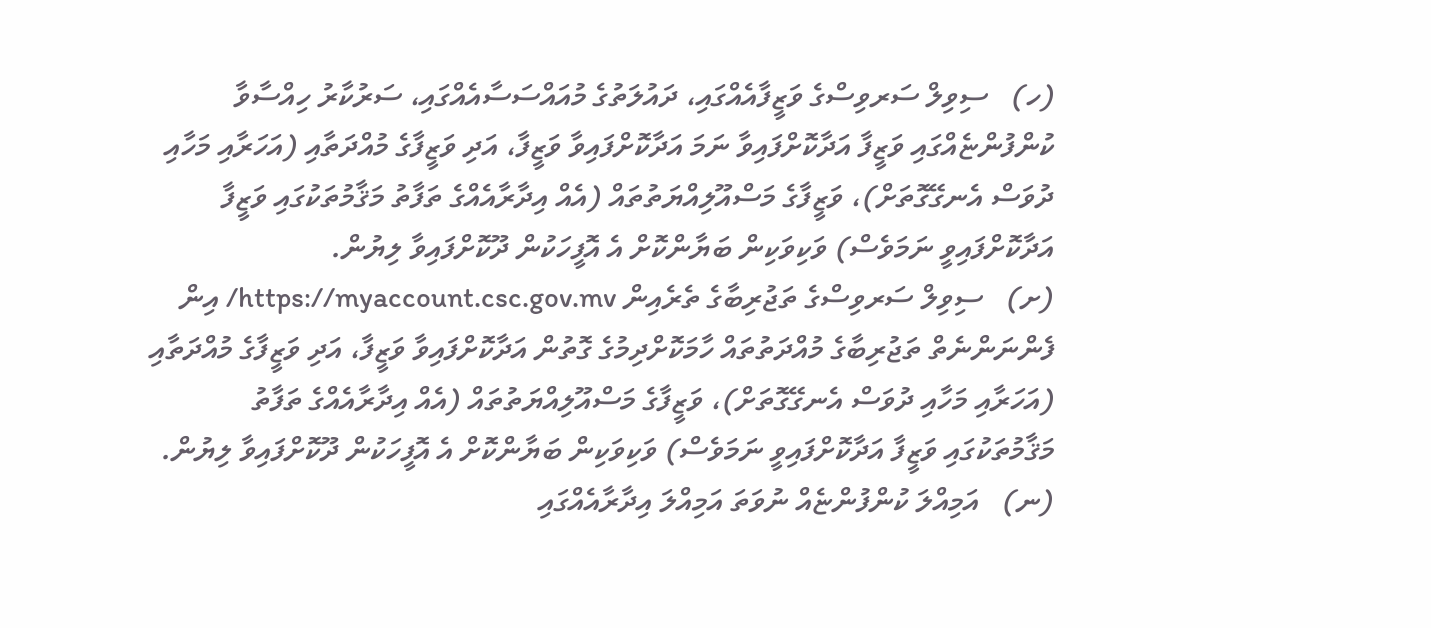(ހ)   ސިވިލް ސަރވިސްގެ ވަޒީފާއެއްގައި، ދައުލަތުގެ މުއައްސަސާއެއްގައި، ސަރުކާރު ހިއްސާވާ ކުންފުންޏެއްގައި ވަޒީފާ އަދާކޮށްފައިވާ ނަމަ އަދާކޮށްފައިވާ ވަޒީފާ، އަދި ވަޒީފާގެ މުއްދަތާއި (އަހަރާއި މަހާއި ދުވަސް އެނގޭގޮތަށް)، ވަޒީފާގެ މަސްއޫލިއްޔަތުތައް (އެއް އިދާރާއެއްގެ ތަފާތު މަޤާމުތަކުގައި ވަޒީފާ އަދާކޮށްފައިވީ ނަމަވެސް) ވަކިވަކިން ބަޔާންކޮށް އެ އޮފީހަކުން ދޫކޮށްފައިވާ ލިޔުން.
(ށ)   ސިވިލް ސަރވިސްގެ ތަޖުރިބާގެ ތެރެއިން https://myaccount.csc.gov.mv/ އިން ފެންނަންނެތް ތަޖުރިބާގެ މުއްދަތުތައް ހާމަކޮށްދިމުގެ ގޮތުން އަދާކޮށްފައިވާ ވަޒީފާ، އަދި ވަޒީފާގެ މުއްދަތާއި (އަހަރާއި މަހާއި ދުވަސް އެނގޭގޮތަށް)، ވަޒީފާގެ މަސްއޫލިއްޔަތުތައް (އެއް އިދާރާއެއްގެ ތަފާތު މަޤާމުތަކުގައި ވަޒީފާ އަދާކޮށްފައިވީ ނަމަވެސް) ވަކިވަކިން ބަޔާންކޮށް އެ އޮފީހަކުން ދޫކޮށްފައިވާ ލިޔުން.
(ނ)   އަމިއްލަ ކުންފުންޏެއް ނުވަތަ އަމިއްލަ އިދާރާއެއްގައި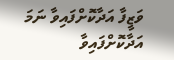ވަޒީފާ އަދާކޮށްފައިވާ ނަމަ އަދާކޮށްފައިވާ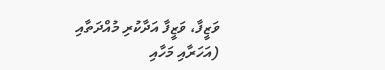ވަޒީފާ، ވަޒީފާ އަދާކުރި މުއްދަތާއި (އަހަރާއި މަހާއި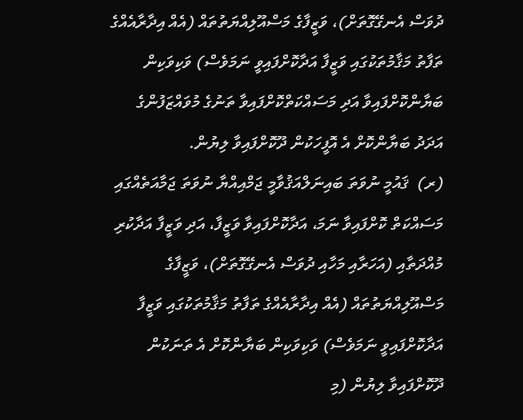ދުވަސް އެނގޭގޮތަށް)، ވަޒީފާގެ މަސްއޫލިއްޔަތުތައް (އެއް އިދާރާއެއްގެ ތަފާތު މަޤާމުތަކުގައި ވަޒީފާ އަދާކޮށްފައިވީ ނަމަވެސް) ވަކިވަކިން ބަޔާންކޮށްފައިވާ އަދި މަސައްކަތްކޮށްފައިވާ ތަނުގެ މުވައްޒަފުންގެ އަދަދު ބަޔާންކޮށް އެ އޮފީހަކުން ދޫކޮށްފައިވާ ލިޔުން.
(ރ)  ޤައުމީ ނުވަތަ ބައިނަލްއަޤުވާމީ ޖަމްއިއްޔާ ނުވަތަ ޖަމާއަތެއްގައި މަސައްކަތް ކޮށްފައިވާ ނަމަ، އަދާކޮށްފައިވާ ވަޒީފާ، އަދި ވަޒީފާ އަދާކުރި މުއްދަތާއި (އަހަރާއި މަހާއި ދުވަސް އެނގޭގޮތަށް)، ވަޒީފާގެ މަސްއޫލިއްޔަތުތައް (އެއް އިދާރާއެއްގެ ތަފާތު މަޤާމުތަކުގައި ވަޒީފާ އަދާކޮށްފައިވީ ނަމަވެސް) ވަކިވަކިން ބަޔާންކޮށް އެ ތަނަކުން ދޫކޮށްފައިވާ ލިޔުން (މި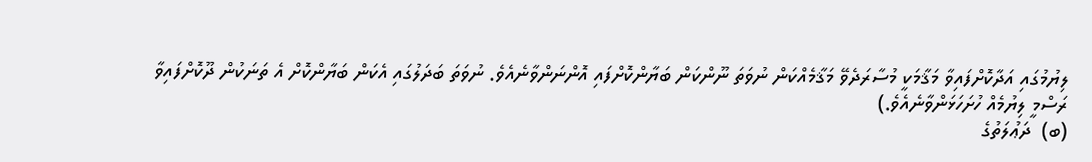ލިޔުމުގައި އަދާކޮށްފައިވާ މަޤާމަކީ މުސާރަދެވޭ މަޤާމެއްކަން ނުވަތަ ނޫންކަން ބަޔާންކޮށްފައި އޮންނަންވާނެއެވެ. ނުވަތަ ބަދަލުގައި އެކަން ބަޔާންކޮށް އެ ތަނަކުން ދޫކޮށްފައިވާ ރަސްމީ ލިޔުމެއް ހުށަހަޅަންވާނެއެވެ.)
(ބ)  ދަޢުލަތުގެ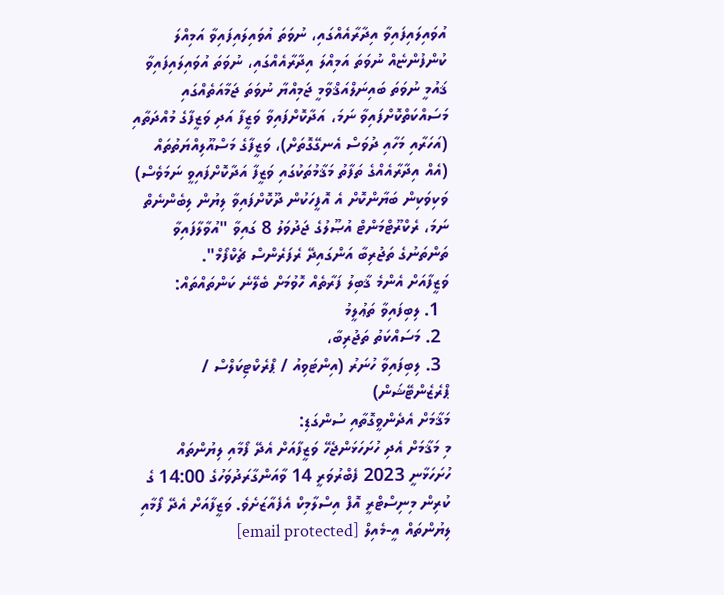އުވައިލައިފައިވާ އިދާރާއެއްގައި، ނުވަތަ އުވައިލައިފައިވާ އަމިއްލަ ކުންފުންޏެއް ނުވަތަ އަމިއްލަ އިދާރާއެއްގައި، ނުވަތަ އުވައިލައިފައިވާ ޤައުމީ ނުވަތަ ބައިނަލްއަޤްވާމީ ޖަމިއްޔާ ނުވަތަ ޖަމާއަތެއްގައި މަސައްކަތްކޮށްފައިވާ ނަމަ، އަދާކޮށްފައިވާ ވަޒީފާ އަދި ވަޒީފާގެ މުއްދަތާއި (އަހަރާއި މަހާއި ދުވަސް އެނގޭގޮތަށް)، ވަޒީފާގެ މަސްއޫލިއްޔަތުތައް (އެއް އިދާރާއެއްގެ ތަފާތު މަޤާމުތަކުގައި ވަޒީފާ އަދާކޮށްފައިވީ ނަމަވެސް) ވަކިވަކިން ބަޔާންކޮށް އެ އޮފީހަކުން ދޫކޮށްފައިވާ ލިޔުން ލިބެންނެތް ނަމަ، ރެކްރޫޓްމަންޓް އުޞޫލުގެ ޖަދުވަލު 8 ގައިވާ "އުވާލާފައިވާ ތަންތަނުގެ ތަޖުރިބާ އަންގައިދޭ ރެފަރެންސް ޗެކްފޯމް".
ވަޒީފާއަށް އެންމެ ޤާބިލު ފަރާތެއް ހޮވުމަށް ބެލޭނެ ކަންތައްތައް:
  1. ލިބިފައިވާ ތަޢުލީމު
  2. މަސައްކަތު ތަޖުރިބާ،
  3. ލިބިފައިވާ ހުނަރު (އިންޓަވިއު / ޕްރެކްޓިކަލްސް / ޕްރެޒެންޓޭޝަން)
މަޤާމަށް އެދެންވީގޮތާއި ސުންގަޑި:
މި މަޤާމަށް އެދި ހުށަހަޅަންޖެހޭ ވަޒީފާއަށް އެދޭ ފޯމާއި ލިޔުންތައް ހުށަހަޅާނީ 2023 ފެބްރުވަރީ 14 ވާއަންގާރަދުވަހުގެ 14:00 ގެ ކުރިން މިނިސްޓްރީ އޮފް އިސްލާމިކް އެފެއާޒަށެވެ. ވަޒީފާއަށް އެދޭ ފޯމާއި ލިޔުންތައް އީ-މެއިލް [email protected]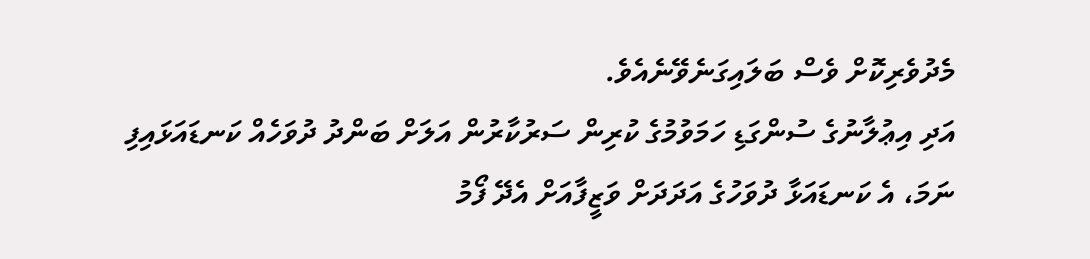މެދުވެރިކޮށް ވެސް ބަލައިގަނެވޭނެއެވެ.
އަދި އިޢުލާނުގެ ސުންގަޑި ހަމަވުމުގެ ކުރިން ސަރުކާރުން އަލަށް ބަންދު ދުވަހެއް ކަނޑައަޅައިފި ނަމަ، އެ ކަނޑައަޅާ ދުވަހުގެ އަދަދަށް ވަޒީފާއަށް އެދޭ ފޯމު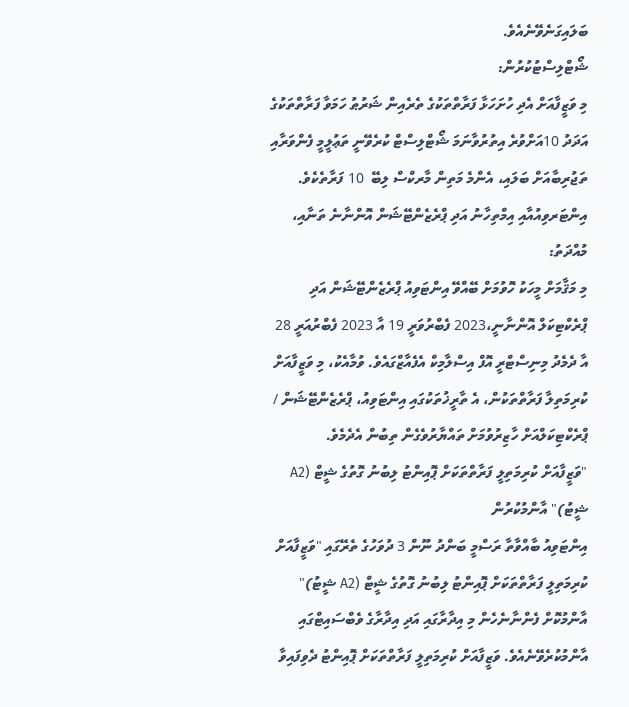ބަލައިގަނެވޭނެއެވެ.
ޝޯޓްލިސްޓުކުރުން:
މި ވަޒީފާއަށް އެދި ހުށަހަޅާ ފަރާތްތަކުގެ ތެރެއިން ޝަރުޠު ހަމަވާ ފަރާތްތަކުގެ އަދަދު 10އަށްވުރެ އިތުރުވާނަމަ ޝޯޓްލިސްޓް ކުރެވޭނީ ތަޢުލީމީ ފެންވަރާއި ތަޖުރިބާއަށް ބަލައި، އެންމެ މަތިން މާރކްސް ލިބޭ  10 ފަރާތެކެވެ.
އިންޓަރވިއުއާއި އިމްތިހާނު އަދި ޕްރެޒެންޓޭޝަން އޮންނާނެ ތަނާއި، މުއްދަތު:
މި މަޤާމަށް މީހަކު ހޮވުމަށް ބޭއްވޭ އިންޓަވިއު ޕްރެޒެންޓޭޝަން އަދި ޕްރެކްޓިކަލް އޮންނާނީ،2023 ފެބްރުވަރީ 19 އާ 2023 ފެބްރުއަރީ 28 އާ ދެމެދު މިނިސްޓްރީ އޮފް އިސްލާމިކް އެފެއާޒްގައެވެ. ވުމާއެކު، މި ވަޒީފާއަށް ކުރިމަތިލާ ފަރާތްތަކުން، އެ ތާރީޚުތަކުގައި އިންޓަވިއު، ޕްރެޒެންޓޭޝަން / ޕްރެކްޓިކަލްއަށް ހާޒިރުވުމަށް ތައްޔާރުވެގެން ތިބުން އެދެމެވެ.
"ވަޒީފާއަށް ކުރިމަތިލީ ފަރާތްތަކަށް ޕޮއިންޓު ލިބުނު ގޮތުގެ ޝީޓް (A2 ޝީޓު)" އާންމުކުރުން
އިންޓަވިއު ބާއްވާތާ ރަސްމީ ބަންދު ނޫން 3 ދުވަހުގެ ތެރޭގައި "ވަޒީފާއަށް ކުރިމަތިލީ ފަރާތްތަކަށް ޕޮއިންޓު ލިބުނު ގޮތުގެ ޝީޓް (A2 ޝީޓު)" އާންމުކޮށް ފެންނާނެހެން މި އިދާރާގައި އަދި އިދާރާގެ ވެބްސައިޓްގައި އާންމުކުރެވޭނެއެވެ. ވަޒީފާއަށް ކުރިމަތިލީ ފަރާތްތަކަށް ޕޮއިންޓު ދެވިފައިވާ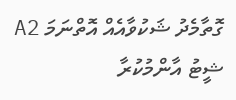ގޮތާމެދު ޝަކުވާއެއް އޮތްނަމަ A2 ޝީޓު އާންމުކުރާ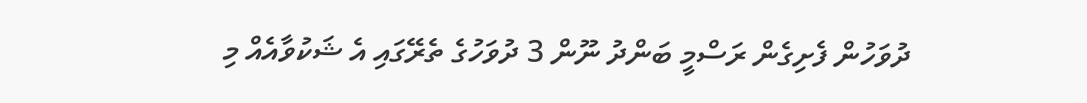ދުވަހުން ފެށިގެން ރަސްމީ ބަންދު ނޫން 3 ދުވަހުގެ ތެރޭގައި އެ ޝަކުވާއެއް މި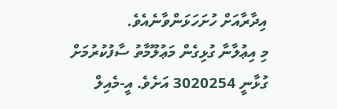އިދާރާއަށް ހުށަހަޅަންވާނެއެވެ.
މި އިޢުލާނާ ގުޅިގެން މަޢުލޫމާތު ސާފުކުރުމަށް ގުޅާނީ 3020254 އަށެވެ. އީ-މެއިލް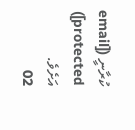ކުރާނީ ([email protected]) އަށެވެ.
02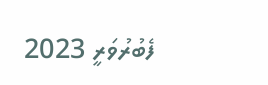ފެބުރުވަރީ 2023